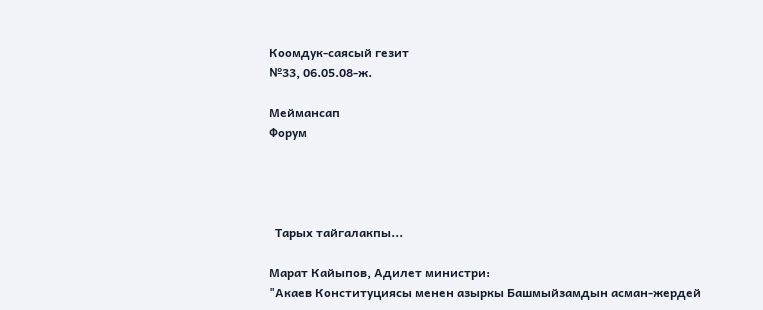Коомдук-саясый гезит
№33, 06.05.08-ж.

Меймансап
Форум




  Тарых тайгалакпы...

Марат Кайыпов, Адилет министри:
"Акаев Конституциясы менен азыркы Башмыйзамдын асман-жердей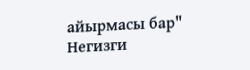айырмасы бар"
Негизги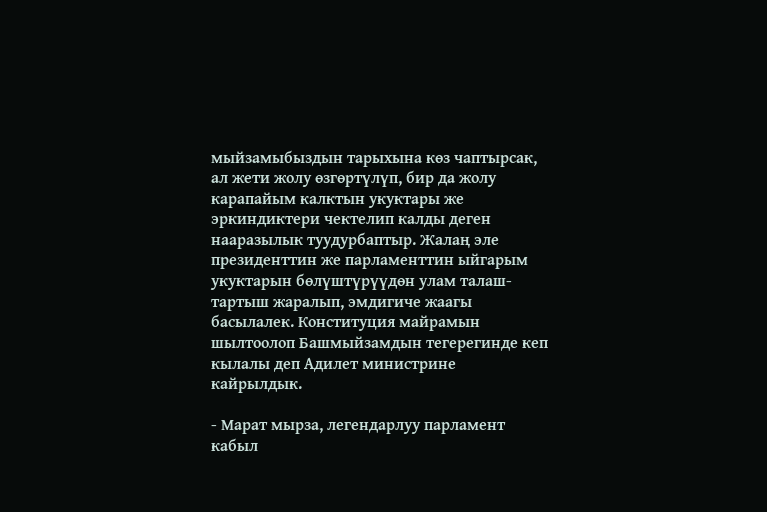мыйзамыбыздын тарыхына көз чаптырсак, ал жети жолу өзгөртүлүп, бир да жолу карапайым калктын укуктары же эркиндиктери чектелип калды деген нааразылык туудурбаптыр. Жалаң эле президенттин же парламенттин ыйгарым укуктарын бөлүштүрүүдөн улам талаш-тартыш жаралып, эмдигиче жаагы басылалек. Конституция майрамын шылтоолоп Башмыйзамдын тегерегинде кеп кылалы деп Адилет министрине кайрылдык.

- Марат мырза, легендарлуу парламент кабыл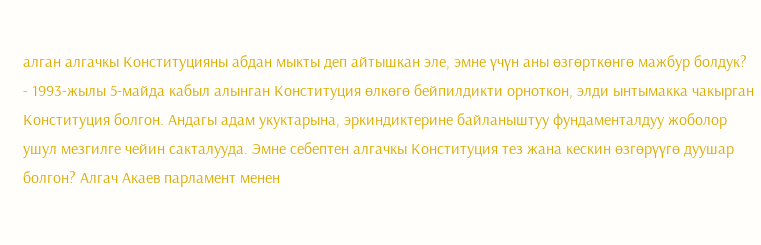алган алгачкы Конституцияны абдан мыкты деп айтышкан эле, эмне үчүн аны өзгөрткөнгө мажбур болдук?
- 1993-жылы 5-майда кабыл алынган Конституция өлкөгө бейпилдикти орноткон, элди ынтымакка чакырган Конституция болгон. Андагы адам укуктарына, эркиндиктерине байланыштуу фундаменталдуу жоболор ушул мезгилге чейин сакталууда. Эмне себептен алгачкы Конституция тез жана кескин өзгөрүүгө дуушар болгон? Алгач Акаев парламент менен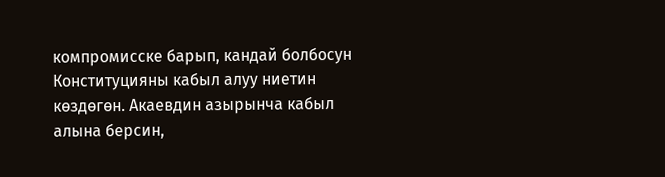компромисске барып, кандай болбосун Конституцияны кабыл алуу ниетин көздөгөн. Акаевдин азырынча кабыл алына берсин,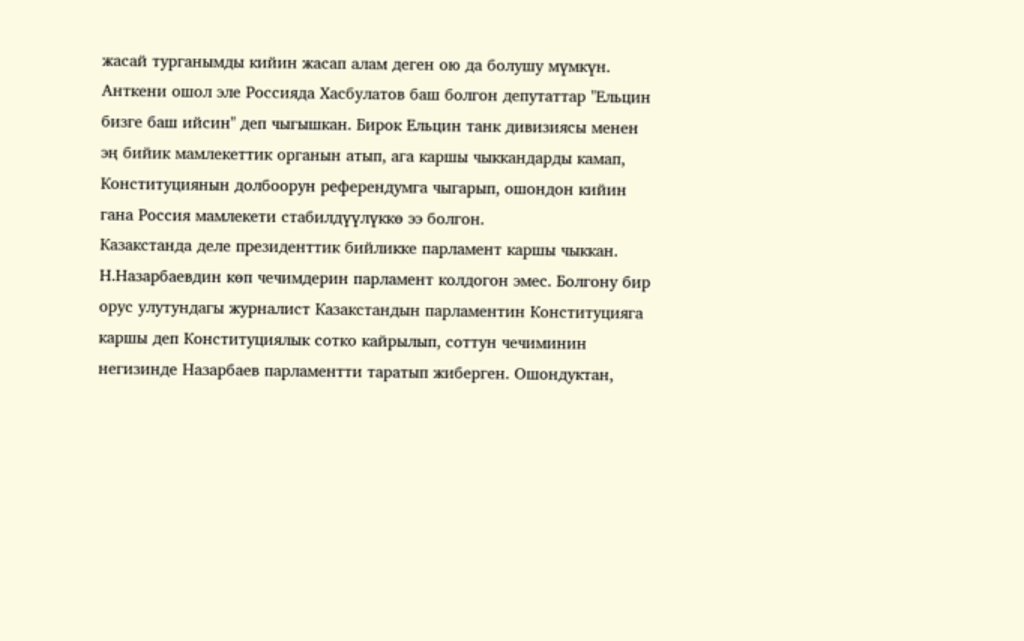жасай турганымды кийин жасап алам деген ою да болушу мүмкүн. Анткени ошол эле Россияда Хасбулатов баш болгон депутаттар "Ельцин бизге баш ийсин" деп чыгышкан. Бирок Ельцин танк дивизиясы менен эң бийик мамлекеттик органын атып, ага каршы чыккандарды камап, Конституциянын долбоорун референдумга чыгарып, ошондон кийин гана Россия мамлекети стабилдүүлүккө ээ болгон.
Казакстанда деле президенттик бийликке парламент каршы чыккан. Н.Назарбаевдин көп чечимдерин парламент колдогон эмес. Болгону бир орус улутундагы журналист Казакстандын парламентин Конституцияга каршы деп Конституциялык сотко кайрылып, соттун чечиминин негизинде Назарбаев парламентти таратып жиберген. Ошондуктан,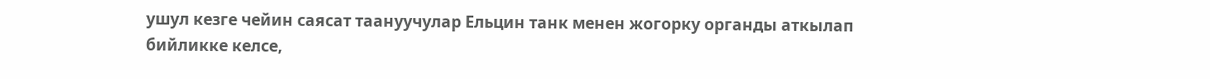ушул кезге чейин саясат таануучулар Ельцин танк менен жогорку органды аткылап бийликке келсе,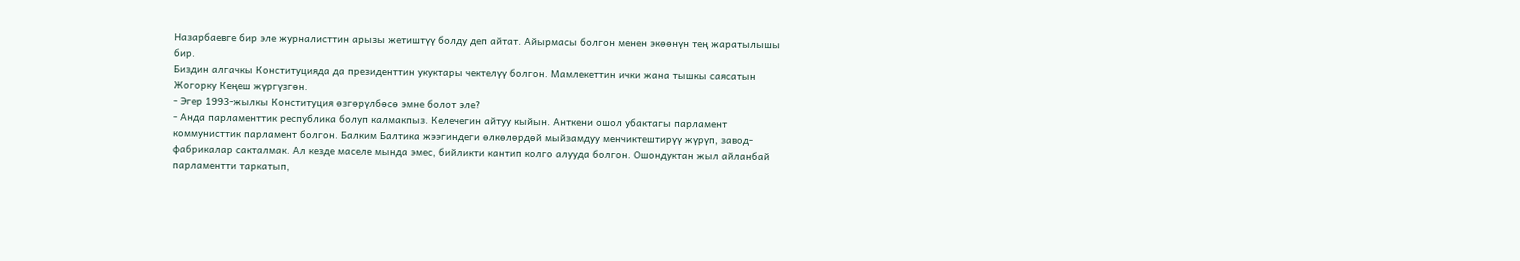Назарбаевге бир эле журналисттин арызы жетиштүү болду деп айтат. Айырмасы болгон менен экөөнүн тең жаратылышы бир.
Биздин алгачкы Конституцияда да президенттин укуктары чектелүү болгон. Мамлекеттин ички жана тышкы саясатын Жогорку Кеңеш жүргүзгөн.
- Эгер 1993-жылкы Конституция өзгөрүлбөсө эмне болот эле?
- Анда парламенттик республика болуп калмакпыз. Келечегин айтуу кыйын. Анткени ошол убактагы парламент коммунисттик парламент болгон. Балким Балтика жээгиндеги өлкөлөрдөй мыйзамдуу менчиктештирүү жүрүп, завод-фабрикалар сакталмак. Ал кезде маселе мында эмес, бийликти кантип колго алууда болгон. Ошондуктан жыл айланбай парламентти таркатып,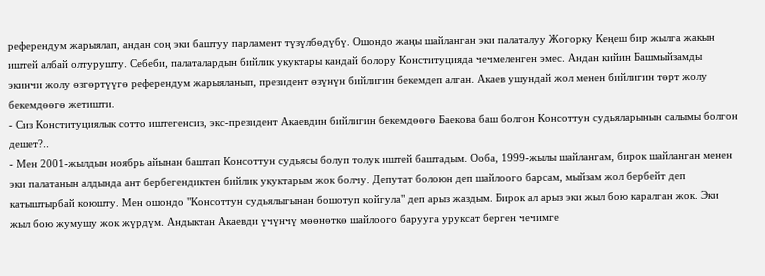референдум жарыялап, андан соң эки баштуу парламент түзүлбөдүбү. Ошондо жаңы шайланган эки палаталуу Жогорку Кеңеш бир жылга жакын иштей албай олтурушту. Себеби, палаталардын бийлик укуктары кандай болору Конституцияда чечмеленген эмес. Андан кийин Башмыйзамды экинчи жолу өзгөртүүгө референдум жарыяланып, президент өзүнүн бийлигин бекемдеп алган. Акаев ушундай жол менен бийлигин төрт жолу бекемдөөгө жетишти.
- Сиз Конституциялык сотто иштегенсиз, экс-президент Акаевдин бийлигин бекемдөөгө Баекова баш болгон Консоттун судьяларынын салымы болгон дешет?..
- Мен 2001-жылдын ноябрь айынан баштап Консоттун судьясы болуп толук иштей баштадым. Ооба, 1999-жылы шайлангам, бирок шайланган менен эки палатанын алдында ант бербегендиктен бийлик укуктарым жок болчу. Депутат болоюн деп шайлоого барсам, мыйзам жол бербейт деп катыштырбай коюшту. Мен ошондо "Консоттун судьялыгынан бошотуп койгула" деп арыз жаздым. Бирок ал арыз эки жыл бою каралган жок. Эки жыл бою жумушу жок жүрдүм. Андыктан Акаевди үчүнчү мөөнөткө шайлоого барууга уруксат берген чечимге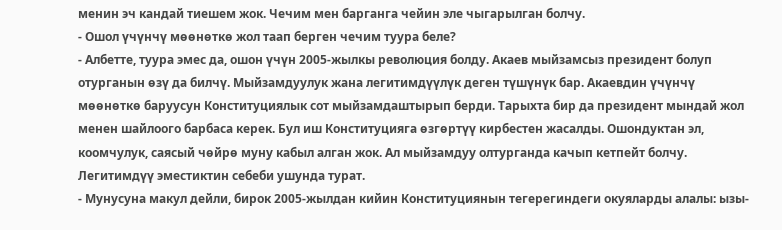менин эч кандай тиешем жок. Чечим мен барганга чейин эле чыгарылган болчу.
- Ошол үчүнчү мөөнөткө жол таап берген чечим туура беле?
- Албетте, туура эмес да, ошон үчүн 2005-жылкы революция болду. Акаев мыйзамсыз президент болуп отурганын өзү да билчү. Мыйзамдуулук жана легитимдүүлүк деген түшүнүк бар. Акаевдин үчүнчү мөөнөткө баруусун Конституциялык сот мыйзамдаштырып берди. Тарыхта бир да президент мындай жол менен шайлоого барбаса керек. Бул иш Конституцияга өзгөртүү кирбестен жасалды. Ошондуктан эл, коомчулук, саясый чөйрө муну кабыл алган жок. Ал мыйзамдуу олтурганда качып кетпейт болчу. Легитимдүү эместиктин себеби ушунда турат.
- Мунусуна макул дейли, бирок 2005-жылдан кийин Конституциянын тегерегиндеги окуяларды алалы: ызы-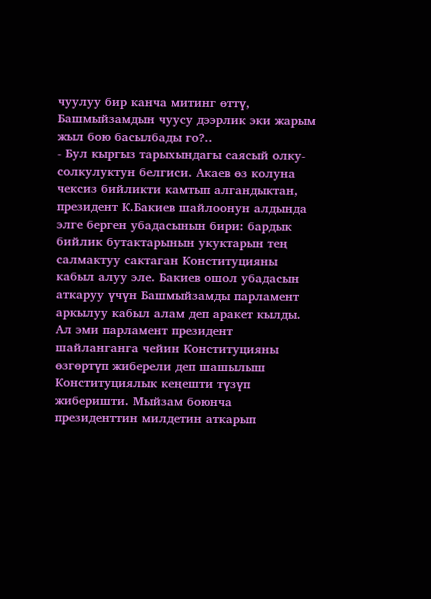чуулуу бир канча митинг өттү, Башмыйзамдын чуусу дээрлик эки жарым жыл бою басылбады го?..
- Бул кыргыз тарыхындагы саясый олку-солкулуктун белгиси. Акаев өз колуна чексиз бийликти камтып алгандыктан, президент К.Бакиев шайлоонун алдында элге берген убадасынын бири: бардык бийлик бутактарынын укуктарын тең салмактуу сактаган Конституцияны кабыл алуу эле. Бакиев ошол убадасын аткаруу үчүн Башмыйзамды парламент аркылуу кабыл алам деп аракет кылды. Ал эми парламент президент шайланганга чейин Конституцияны өзгөртүп жиберели деп шашылыш Конституциялык кеңешти түзүп жиберишти. Мыйзам боюнча президенттин милдетин аткарып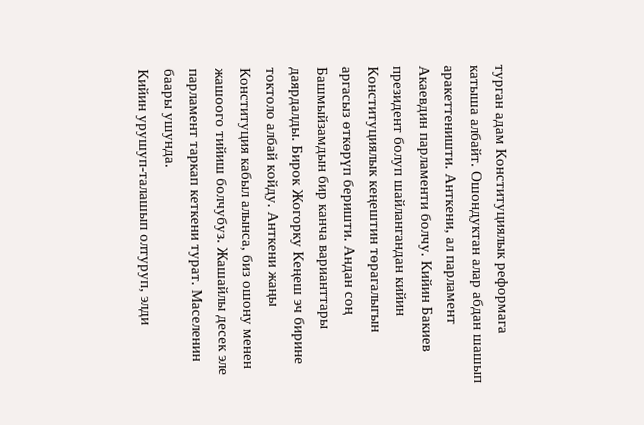турган адам Конституциялык реформага катыша албайт. Ошондуктан алар абдан шашып аракеттеништи. Анткени, ал парламент Акаевдин парламенти болчу. Кийин Бакиев президент болуп шайлангандан кийин Конституциялык кеңештин төрагалыгын аргасыз өткөрүп беришти. Андан соң Башмыйзамдын бир канча варианттары даярдалды. Бирок Жогорку Кеңеш эч бирине токтоло албай койду. Анткени жаңы Конституция кабыл алынса, биз ошону менен жашоого тийиш болчубуз. Жашайлы десек эле парламент таркап кеткени турат. Маселенин баары ушунда.
Кийин урушуп-талашып олтуруп, элди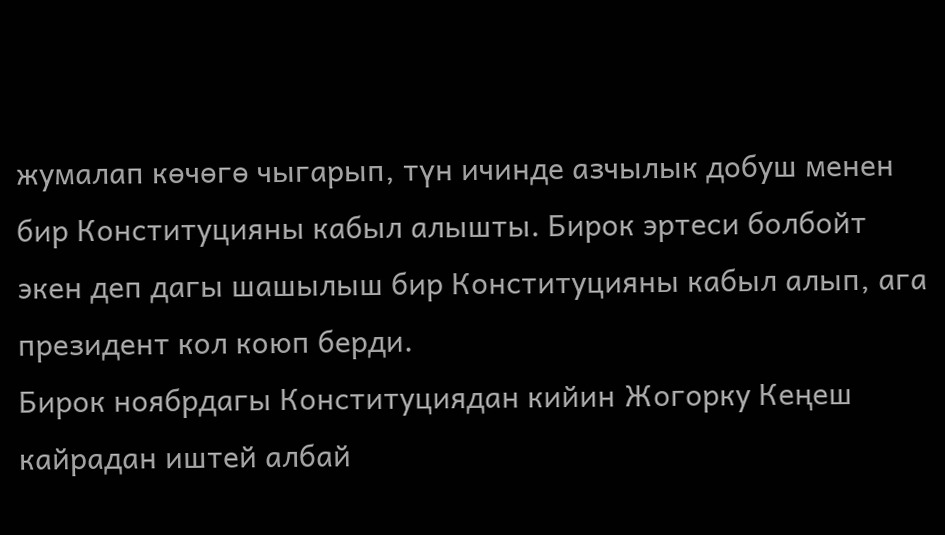жумалап көчөгө чыгарып, түн ичинде азчылык добуш менен бир Конституцияны кабыл алышты. Бирок эртеси болбойт экен деп дагы шашылыш бир Конституцияны кабыл алып, ага президент кол коюп берди.
Бирок ноябрдагы Конституциядан кийин Жогорку Кеңеш кайрадан иштей албай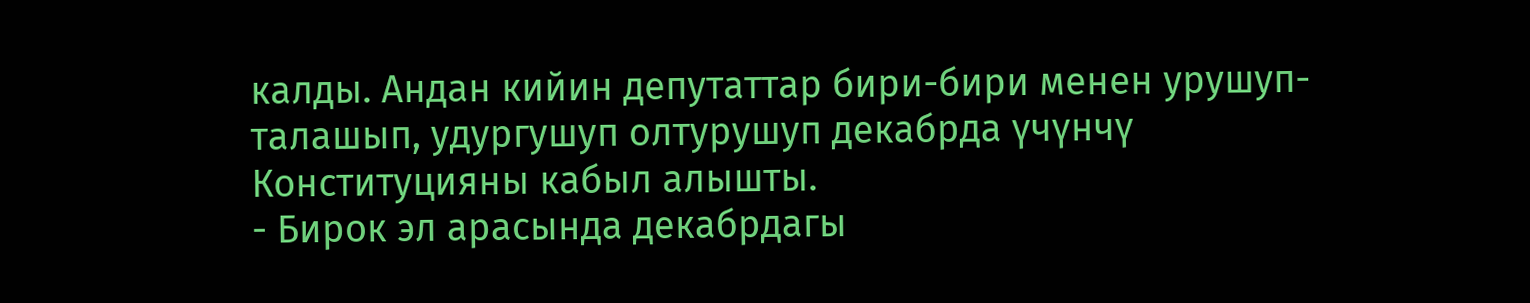калды. Андан кийин депутаттар бири-бири менен урушуп-талашып, удургушуп олтурушуп декабрда үчүнчү Конституцияны кабыл алышты.
- Бирок эл арасында декабрдагы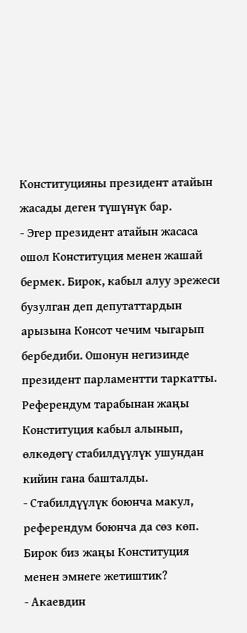Конституцияны президент атайын жасады деген түшүнүк бар.
- Эгер президент атайын жасаса ошол Конституция менен жашай бермек. Бирок, кабыл алуу эрежеси бузулган деп депутаттардын арызына Консот чечим чыгарып бербедиби. Ошонун негизинде президент парламентти таркатты. Референдум тарабынан жаңы Конституция кабыл алынып, өлкөдөгү стабилдүүлүк ушундан кийин гана башталды.
- Стабилдүүлүк боюнча макул, референдум боюнча да сөз көп. Бирок биз жаңы Конституция менен эмнеге жетиштик?
- Акаевдин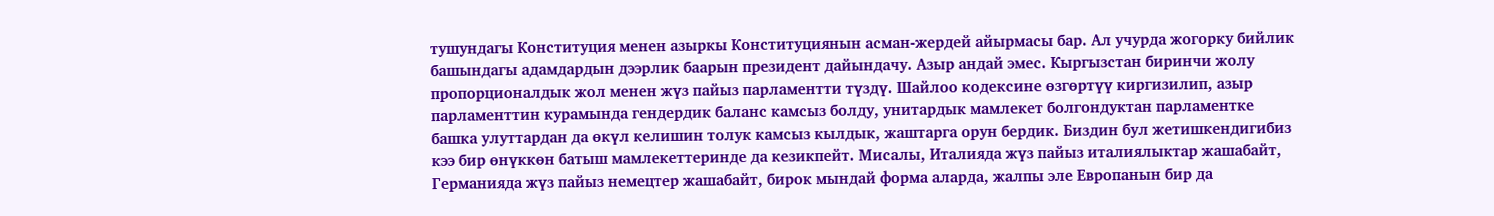тушундагы Конституция менен азыркы Конституциянын асман-жердей айырмасы бар. Ал учурда жогорку бийлик башындагы адамдардын дээрлик баарын президент дайындачу. Азыр андай эмес. Кыргызстан биринчи жолу пропорционалдык жол менен жүз пайыз парламентти түздү. Шайлоо кодексине өзгөртүү киргизилип, азыр парламенттин курамында гендердик баланс камсыз болду, унитардык мамлекет болгондуктан парламентке башка улуттардан да өкүл келишин толук камсыз кылдык, жаштарга орун бердик. Биздин бул жетишкендигибиз кээ бир өнүккөн батыш мамлекеттеринде да кезикпейт. Мисалы, Италияда жүз пайыз италиялыктар жашабайт, Германияда жүз пайыз немецтер жашабайт, бирок мындай форма аларда, жалпы эле Европанын бир да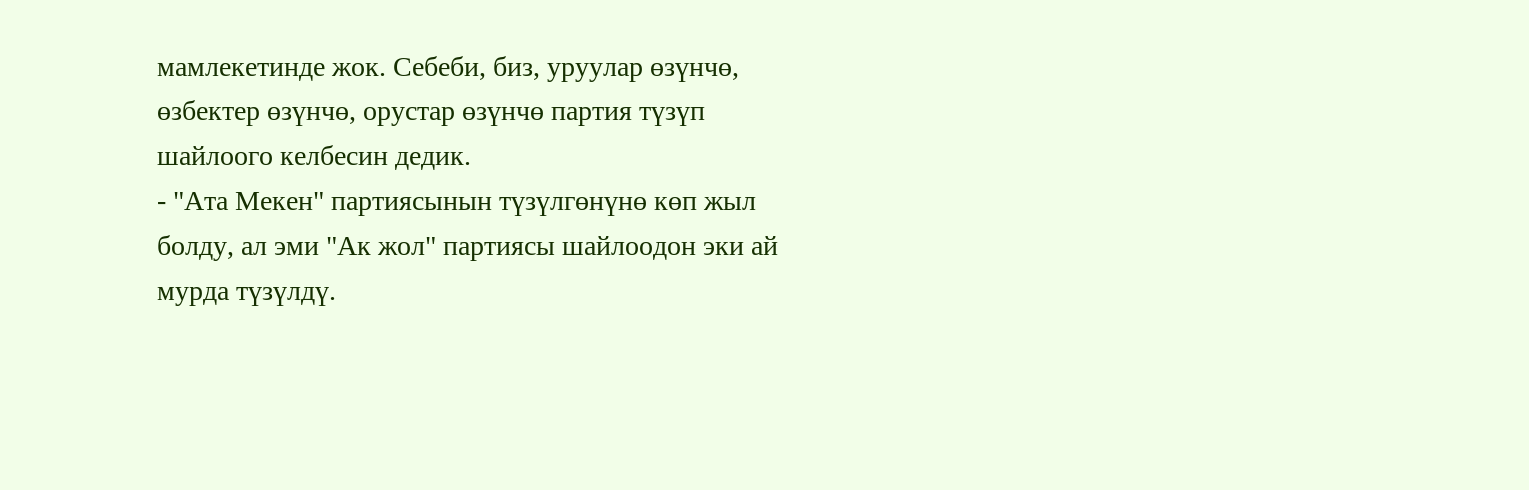мамлекетинде жок. Себеби, биз, уруулар өзүнчө, өзбектер өзүнчө, орустар өзүнчө партия түзүп шайлоого келбесин дедик.
- "Ата Мекен" партиясынын түзүлгөнүнө көп жыл болду, ал эми "Ак жол" партиясы шайлоодон эки ай мурда түзүлдү.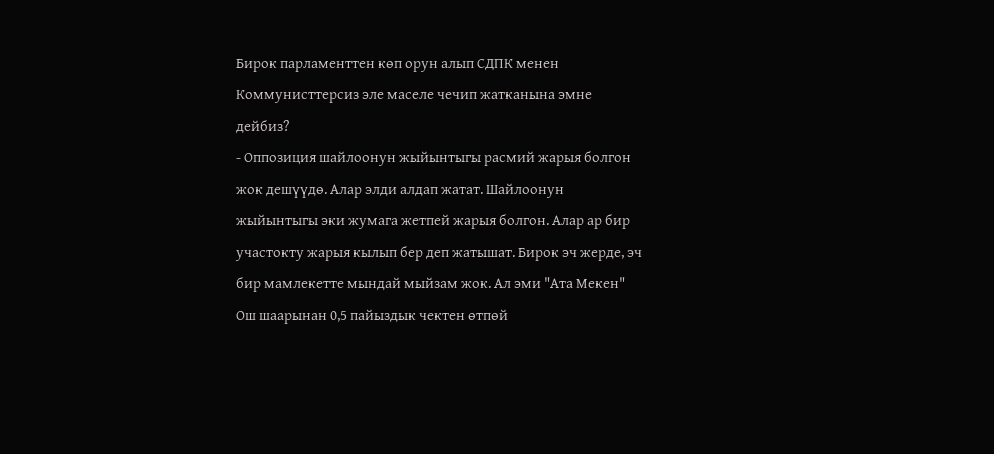Бирок парламенттен көп орун алып СДПК менен Коммунисттерсиз эле маселе чечип жатканына эмне дейбиз?
- Оппозиция шайлоонун жыйынтыгы расмий жарыя болгон жок дешүүдө. Алар элди алдап жатат. Шайлоонун жыйынтыгы эки жумага жетпей жарыя болгон. Алар ар бир участокту жарыя кылып бер деп жатышат. Бирок эч жерде, эч бир мамлекетте мындай мыйзам жок. Ал эми "Ата Мекен" Ош шаарынан 0,5 пайыздык чектен өтпөй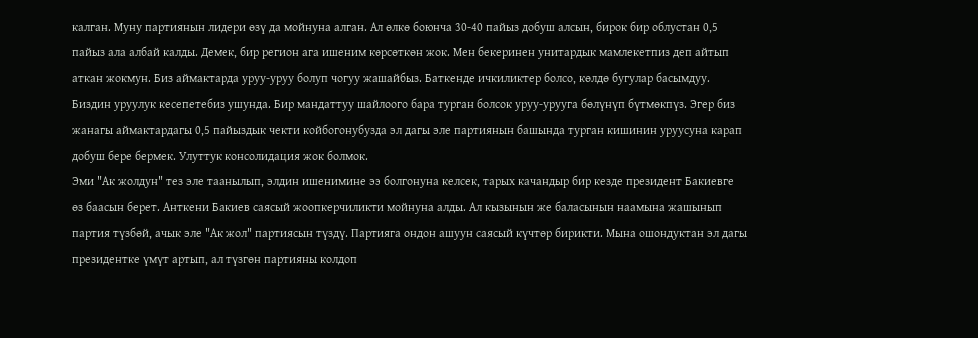калган. Муну партиянын лидери өзү да мойнуна алган. Ал өлкө боюнча 30-40 пайыз добуш алсын, бирок бир облустан 0,5 пайыз ала албай калды. Демек, бир регион ага ишеним көрсөткөн жок. Мен бекеринен унитардык мамлекетпиз деп айтып аткан жокмун. Биз аймактарда уруу-уруу болуп чогуу жашайбыз. Баткенде ичкиликтер болсо, көлдө бугулар басымдуу. Биздин уруулук кесепетебиз ушунда. Бир мандаттуу шайлоого бара турган болсок уруу-урууга бөлүнүп бүтмөкпүз. Эгер биз жанагы аймактардагы 0,5 пайыздык чекти койбогонубузда эл дагы эле партиянын башында турган кишинин уруусуна карап добуш бере бермек. Улуттук консолидация жок болмок.
Эми "Ак жолдун" тез эле таанылып, элдин ишенимине ээ болгонуна келсек, тарых качандыр бир кезде президент Бакиевге өз баасын берет. Анткени Бакиев саясый жоопкерчиликти мойнуна алды. Ал кызынын же баласынын наамына жашынып партия түзбөй, ачык эле "Ак жол" партиясын түздү. Партияга ондон ашуун саясый күчтөр бирикти. Мына ошондуктан эл дагы президентке үмүт артып, ал түзгөн партияны колдоп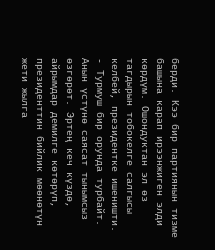берди. Кээ бир партиянын тизме башына карап ирээнжиген элди көрдүм. Ошондуктан эл өз тагдырын тобокелге салгысы келбей, президентке ишеништи.
- Турмуш бир орунда турбайт. Анын үстүнө саясат тынымсыз өзгөрөт. Эртең кеч күздө, айрымдар демилге көтөрүп, президенттин бийлик мөөнөтүн жети жылга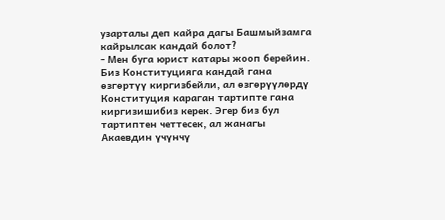узарталы деп кайра дагы Башмыйзамга кайрылсак кандай болот?
- Мен буга юрист катары жооп берейин. Биз Конституцияга кандай гана өзгөртүү киргизбейли, ал өзгөрүүлөрдү Конституция караган тартипте гана киргизишибиз керек. Эгер биз бул тартиптен четтесек, ал жанагы Акаевдин үчүнчү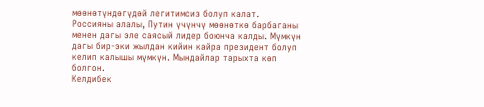мөөнөтүндөгүдөй легитимсиз болуп калат. Россияны алалы, Путин үчүнчү мөөнөткө барбаганы менен дагы эле саясый лидер боюнча калды. Мүмкүн дагы бир-эки жылдан кийин кайра президент болуп келип калышы мүмкүн. Мындайлар тарыхта көп болгон.
Келдибек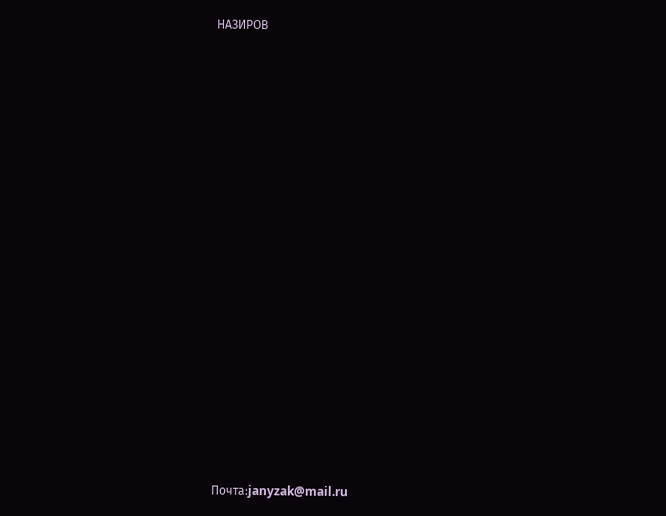НАЗИРОВ




















Почта:janyzak@mail.ru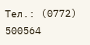Тел.: (0772) 500564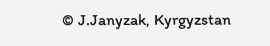© J.Janyzak, Kyrgyzstan